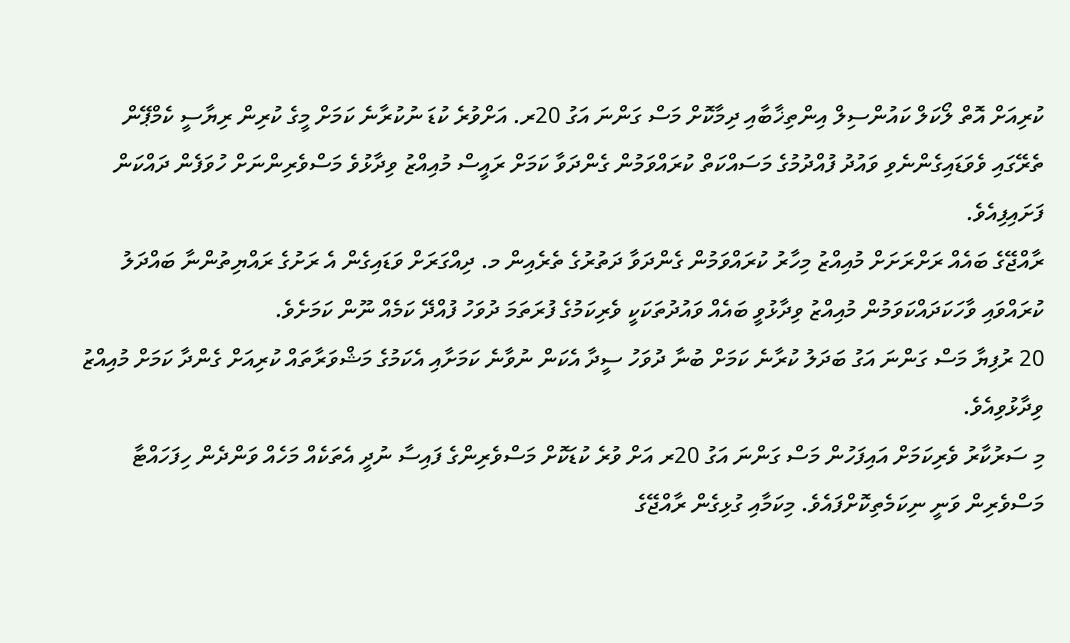ކުރިއަށް އޮތް ލޯކަލް ކައުންސިލް އިންތިޚާބާއި ދިމާކޮށް މަސް ގަންނަ އަގު 20ރ. އަށްވުރެ ކުޑަ ނުކުރާނެ ކަމަށް މީގެ ކުރިން ރިޔާސީ ކެމްޕޭން ތެރޭގައި ވެވަޑައިގެންނެވި ވައުދު ފުއްދުމުގެ މަސައްކަތް ކުރައްވަމުން ގެންދަވާ ކަމަށް ރައީސް މުއިއްޒު ވިދާޅުވެ މަސްވެރިންނަށް ހުވަފެން ދައްކަން ފަށައިފިއެވެ.
ރާއްޖޭގެ ބައެއް ރަށްރަށަށް މުއިއްޒު މިހާރު ކުރައްވަމުން ގެންދަވާ ދަތުރުގެ ތެރެއިން މ. ދިއްގަރަށް ވަޑައިގެން އެ ރަށުގެ ރައްޔިތުންނާ ބައްދަލު ކުރައްވައި ވާހަކަދައްކަވަމުން މުއިއްޒު ވިދާޅުވީ ބައެއް ވައުދުތަކަކީ ވެރިކަމުގެ ފުރަތަމަ ދުވަހު ފުއްދޭ ކަމެއް ނޫން ކަމަށެވެ.
20 ރުފިޔާ މަސް ގަންނަ އަގު ބަދަލު ކުރާނެ ކަމަށް ބުނާ ދުވަހު ސީދާ އެކަން ނުވާނެ ކަމަށާއި އެކަމުގެ މަޝްވަރާތައް ކުރިއަށް ގެންދާ ކަމަށް މުއިއްޒު ވިދާޅުވިއެވެ.
މި ސަރުކާރު ވެރިކަމަށް އައިފަހުން މަސް ގަންނަ އަގު 20ރ އަށް ވުރެ ކުޑަކޮށް މަސްވެރިންގެ ފައިސާ ނުދީ އެތަކެއް މަހެއް ވަންދެން ހިފަހައްޓާ މަސްވެރިން ވަނީ ނިކަމެތިކޮށްފައެވެ. މިކަމާއި ގުޅިގެން ރާއްޖޭގެ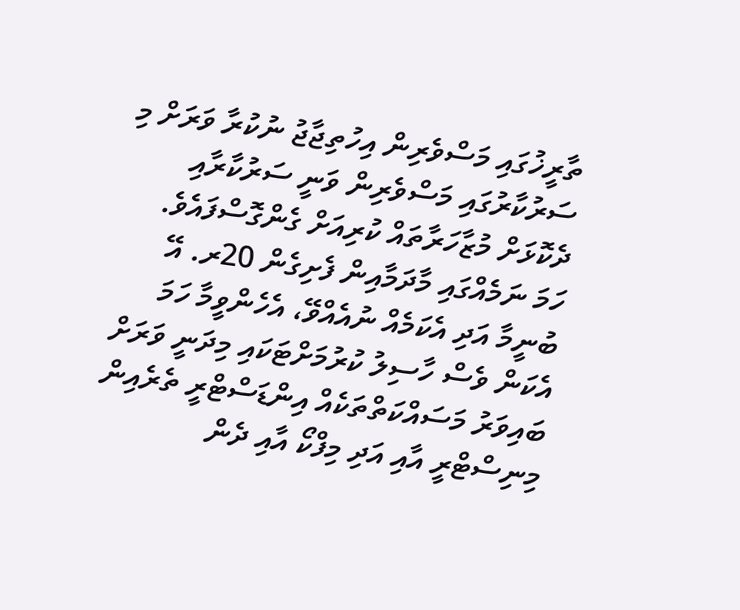ތާރީޚުގައި މަސްވެރިން އިހުތިޖާޖު ނުކުރާ ވަރަށް މި ސަރުކާރުގައި މަސްވެރިން ވަނީ ސަރުކާރާއި ދެކޮޅަށް މުޒާހަރާތައް ކުރިއަށް ގެންގޮސްފައެވެ.
ހަމަ ނަމެއްގައި މާދަމާއިން ފެށިގެން 20ރ. އޭ ބުނީމާ އަދި އެކަމެއް ނުއެއްވޭ، އެހެންވީމާ ހަމަ އެކަން ވެސް ހާސިލު ކުރުމަށްޓަކައި މިދަނީ ވަރަށް ބައިވަރު މަސައްކަތްތަކެއް އިންޑަސްޓްރީ ތެރެއިން މިނިސްޓްރީ އާއި އަދި މިފްކޯ އާއި ދެން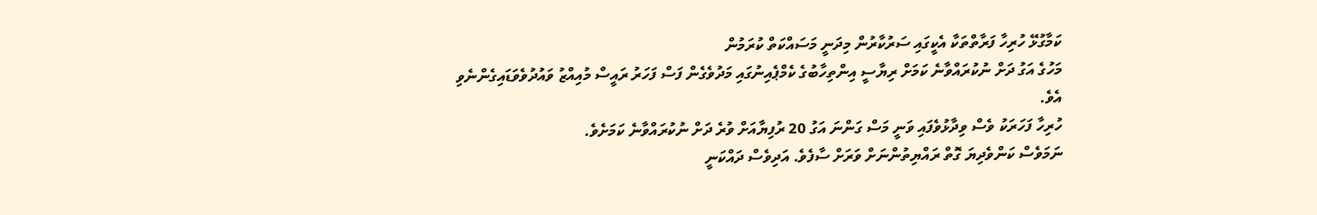ކަމާގުޅޭ ހުރިހާ ފަރާތްތަކާ އެކީގައި ސަރުކާރުން މިދަނީ މަސައްކަތް ކުރަމުން
މަހުގެ އަގު ދަށް ނުކުރައްވާނެ ކަމަށް ރިޔާސީ އިންތިހާބުގެ ކެމްޕެއިނުގައި މަދުވެގެން ފަސް ފަހަރު ރައީސް މުއިއްޒު ވައުދުވެވަޑައިގެންނެވި އެވެ.
ހުރިހާ ފަހަރަކު ވެސް ވިދާޅުވެފައި ވަނީ މަސް ގަންނަ އަގު 20 ރުފިޔާއަށް ވުރެ ދަށް ނުކުރައްވާނެ ކަމަށެވެ.
ނަމަވެސް ކަންވެދިޔަ ގޮތް ރައްޔިތުންނަށް ވަރަށް ސާފެވެ. އަދިވެސް ދައްކަނީ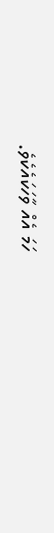ހަމަ އެއް ވާހަކައެކެވެ.